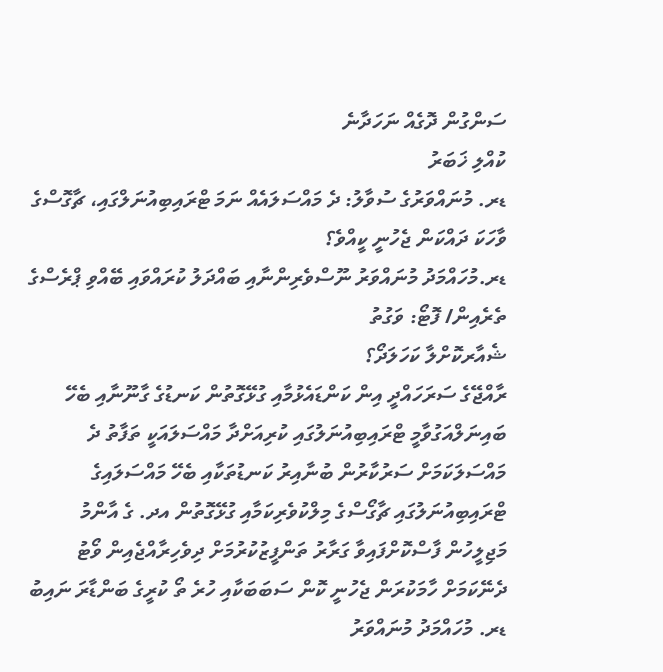ސަންގުން ދޮގެއް ނަހަދާނެ
ކުއްލި ޚަބަރު
ޑރ. މުނައްވަރުގެ ސުވާލު: ދެ މައްސަލައެއް ނަމަ ޓްރައިބިއުނަލްގައި، ޗާގޮސްގެ ވާހަކަ ދައްކަން ޖެހުނީ ކީއްވެ؟
ޑރ.މުހައްމަދު މުނައްވަރު ނޫސްވެރިންނާއި ބައްދަލު ކުރައްވައި ބޭއްވި ޕްރެސްގެ ތެރެއިން/ ފޮޓޯ: ވަގުތު
ޝެއާރކޮށްލާ ކަހަލަދޯ؟
ރާއްޖޭގެ ސަރަހައްދީ އިން ކަންޑައެޅުމާއި ގުޅޭގޮތުން ކަނޑުގެ ގާނޫނާއި ބެހޭ ބައިނަލްއަގުވާމީ ޓްރައިބިއުނަލުގައި ކުރިއަށްދާ މައްސަލައަކީ ތަފާތު ދެ މައްސަލަކަމަށް ސަރުކާރުން ބުނާއިރު ކަނޑުތަކާއި ބެހޭ މައްސަލައިގެ ޓްރައިބިއުނަލުގައި ޗާގޯސްގެ މިލްކުވެރިކަމާއި ގުޅޭގޮތުން އދ. ގެ އާންމު މަޖިލީހުން ފާސްކޮށްފައިވާ ގަރާރު ތަންފީޒުކުރުމަށް ދިވެހިރާއްޖެއިން ވޯޓު ދެނޭކަމަށް ހާމަކުރަން ޖެހުނީ ކޮން ސަބަބަކާއި ހުރެ ތޯ ކުރީގެ ބަންޑާރަ ނައިބު ޑރ. މުހައްމަދު މުނައްވަރު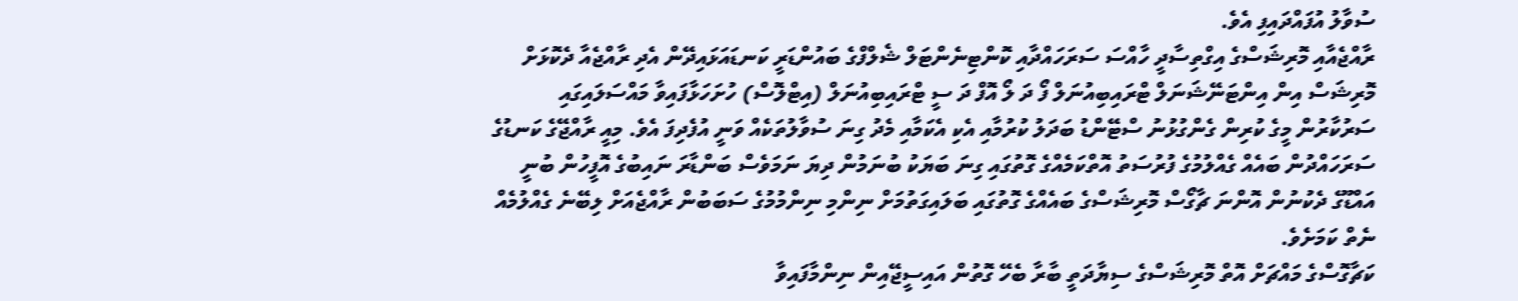ސުވާލު އުފައްދައިފި އެވެ.
ރާއްޖެއާއި މޮރިޝަސްގެ އިގްތިސާދީ ހާއްސަ ސަރަހައްދާއި ކޮންޓިނެންޓަލް ޝެލްފްގެ ބައުންޑަރީ ކަނޑައަޅައިދޭން އެދި ރާއްޖެއާ ދެކޮޅަށް މޮރިޝަސް އިން އިންޓަނޭޝަނަލް ޓްރައިބިއުނަލް ފޯ ދަ ލޯ އޮފް ދަ ސީ ޓްރައިބިއުނަލް (އިޓްލޮސް) ހުށަހަޅާފައިވާ މައްސަލައިގައި ސަރުކާރުން މީގެ ކުރިން ގެންގުޅުނު ސްޓޭންޑު ބަދަލު ކުރުމާއި އެކި އެކަމާއި މެދު ގިނަ ސުވާލުތަކެއް ވަނީ އުފެދިފަ އެވެ. މިއީ ރާއްޖޭގެ ކަނޑުގެ ސަރަހައްދުން ބައެއް ގެއްލުމުގެ ފުރުސަތު އޮތްކަމެއްގެ ގޮތުގައި ގިނަ ބަޔަކު ބުނަމުން ދިޔަ ނަމަވެސް ބަންޑާރަ ނައިބުގެ އޮފީހުން ބުނީ އައްޑޫގެ ދެކުނުން އޮންނަ ޗާގޯސް މޮރިޝަސްގެ ބައެއްގެ ގޮތުގައި ބަލައިގަތުމަށް ނިންމި ނިންމުމުގެ ސަބަބުން ރާއްޖެއަށް ލިބޭނެ ގެއްލުމެއް ނެތް ކަމަށެވެ.
ކަޗާގޮސްގެ މައްޗަށް އޮތް މޮރިޝަސްގެ ސިޔާދަތީ ބާރާ ބެހޭ ގޮތުން އައިސީޖޭއިން ނިންމާފައިވާ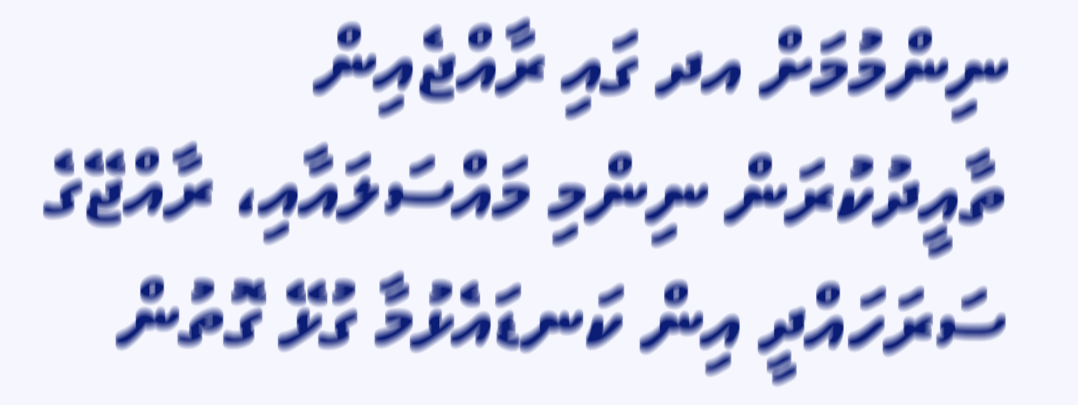ނިންމުމަށް އދ ގައި ރާއްޖެއިން ތާއީދުކުރަން ނިންމި މައްސަލައާއި، ރާއްޖޭގެ ސަރަހައްދީ އިން ކަނޑައެޅުމާ ގުޅޭ ގޮތުން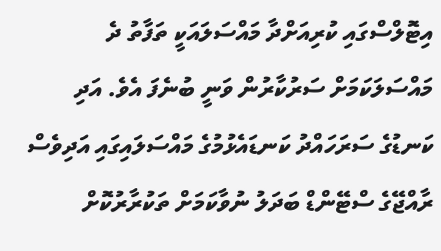އިޓޮލްސްގައި ކުރިއަށްދާ މައްސަލައަކީ ތަފާތު ދެ މައްސަލަކަމަށް ސަރުކާރުން ވަނީ ބުނެފަ އެވެ. އަދި ކަނޑުގެ ސަރަހައްދު ކަނޑައެޅުމުގެ މައްސަލައިގައި އަދިވެސް ރާއްޖޭގެ ސްޓޭންޑް ބަދަލު ނުވާކަމަށް ތަކުރާރުކޮށް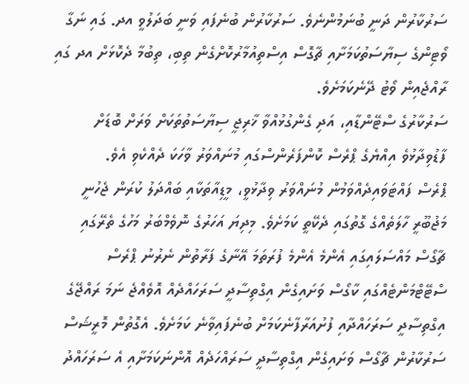ސަރުކާރުން ދަނީ ބުނަމުންނެވެ. ސަރުކާރުން ބުނެފައި ވަނީ ބަދަލުވީ އދ. ގައި ނަގާ ވޯޓިންގެ ސިޔާސަތުކަމަށާއި ޗާގޮސް އިސްތިއުމާރުކޮށްގެން ތިބި، ތިބުމާ ދެކޮޅަށް އދ ގައި ރާއްޖެއިން ވޯޓު ދޭނެކަމަށެވެ.
ސަރުކާރުގެ ސްޓޭންޑާއި، އަދި ގެންގުޅުއްވާ ޚާރިޖީ ސިޔާސަތުތަކަށް ވަރަށް ބޮޑަށް ފާޑުވިދާޅުވެ އިއްޔެގެ ޕްރެސް ކޮންފަރެންސްގައި މުނައްވަރު ވާހަކަ ދެއްކެވި އެވެ.
ޕްރެސް ފައްޓަވައިދެއްވަމުން މުނައްވަރު ވިދާޅުވީ، މީޑިއާތަކާއި ބައްދަލު ކުރަން ޖެހުނީ މަޖުބޫރީ ހާލަތެއްގެ ގޮތުގައި ދެކޭތީ ކަމަށެވެ. މިދިޔަ އަހަރުގެ ނޮވެމްބަރު މަހުގެ ތެރޭގައި ޗާގޯސް މައްސަލައިގައި އެންމެ އެންމެ ފުރަތަމަ އޭނާގެ ފަރާތުން ނެރުނު ޕްރެސް ސްޓޭޓްމަންޓެއްގައި ކާގޯސް ވަށައިގެން އިގްތިސާދީ ސަރަހައްދެއް އޮވެއްޖެ ނަމަ ރައްޖޭގެ އިގްތިސާދީ ސަރަހައްދާއި ފުށުއަރާފާނެކަމަށް ބުނެފައިވާނެ ކަމަށެވެ. އެގޮތުން މޮރީޝަސް ސަރުކާރުން ޗާގޯސް ވަށައިގެން އިގްތިސާދީ ސަރައްހަދެއް އޮންނަކަމަށާއި އެ ސަރަހައްދު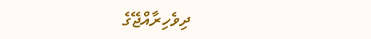ދިވެހިރާއްޖޭގެ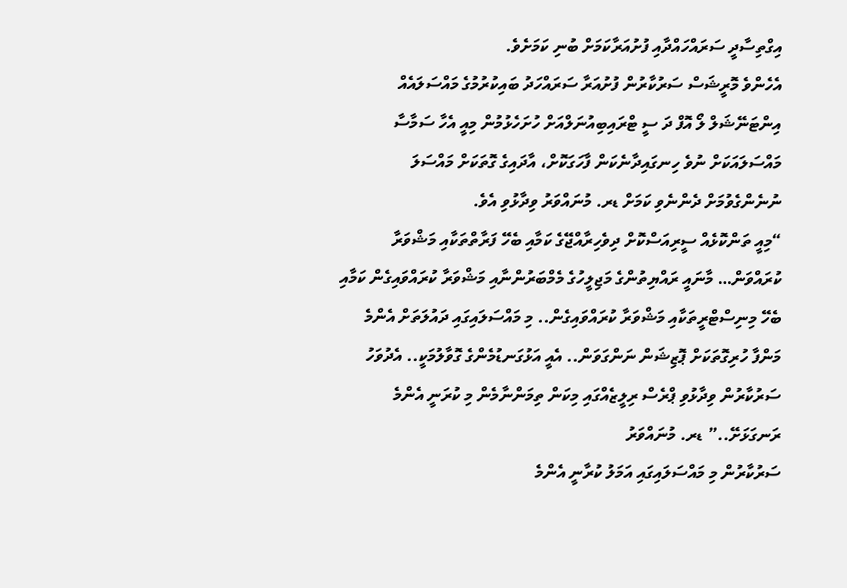އިގްތިސާދީ ސަރައްހައްދާއި ފުށުއަރާކަމަށް ބުނި ކަމަށެވެ.
އެހެންވެ މޮރީޝަސް ސަރުކާރުން ފުށުއަރާ ސަރައްހަދު ބައިކުރުމުގެ މައްސަލައެއް އިންޓަނޭޝަލް ލޯ އޮފް ދަ ސީ ޓްރައިބިއުނަލްއަށް ހުށަހެޅުމުން މިއީ އެހާ ސަމާސާ މައްސަލައަކަށް ނުވެ ހިނގައިދާނެކަން ފާހަގަކޮށް، އާދައިގެ ގޮތަކަށް މައްސަލަ ނުނެންގެވުމަށް ދެންނެވި ކަމަށް ޑރ. މުނައްވަރު ވިދާޅުވި އެވެ.
“މިއީ ތަންކޮޅެއް ސީރިއަސްކޮށް ދިވެހިރާއްޖޭގެ ކަމާއި ބެހޭ ފަރާތްތަކާއި މަޝްވަރާ ކުރައްވަން… މާނައީ ރައްޔިތުންގެ މަޖިލީހުގެ މެމްބަރުންނާއި މަޝްވަރާ ކުރައްވައިގެން ކަމާއި ބެހޭ މިނިސްޓްރީތަކާއި މަޝްވަރާ ކުރައްވައިގެން.. މި މައްސަލައިގައި ދައުލަތަށް އެންމެ މަންފާ ހުރިގޮތަކަށް ޕޮޒިޝަން ނަންގަވަން.. އެއީ އަޅުގަނޑުމެންގެ ގޮވާލުމަކީ.. އެދުވަހު ސަރުކާރުން ވިދާޅުވި ޕްރެސް ރިލީޒެއްގައި މިކަން ތިމަންނާމެން މި ކުރަނީ އެންމެ ރަނގަޅަށޭ..” ޑރ. މުނައްވަރު
ސަރުކާރުން މި މައްސަލައިގައި އަމަލު ކުރާނީ އެންމެ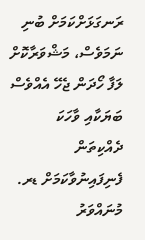ރަނގަޅަށްކަމަށް ބުނި ނަމަވެސް، މަޝްވަރާކޮށް ލަފާ ހޯދަން ޖެހޭ އެއްވެސް ބަޔަކާއި ވާހަކަ ދެއްކިތަން ފެނިފައިނުވާކަމަށް ޑރ. މުނައްވަރު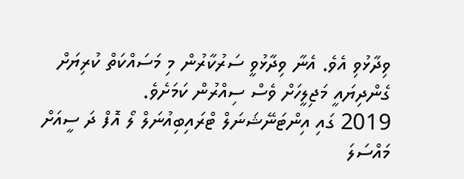ވިދާޅުވި އެވެ. އެނާ ވިދާޅުވީ ސަރުކާރުން މި މަސައްކަތް ކުރިޔަށް ގެންދިޔައީ މަޖިލީހަށް ވެސް ސިއްރުން ކަމަށެވެ.
2019 ގައި އިންޓަނޭޝަނަލް ޓްރައިބިއުނަލް ލޯ އޮފް ދަ ސީއަށް މައްސަލަ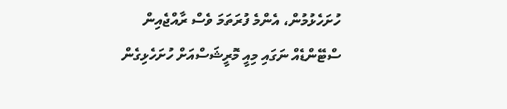ހުށަހެޅުމުން، އެންމެ ފުރަތަމަ ވެސް ރާއްޖެއިން ސްޓޭންޑެއް ނަގައި މިއީ މޮރީޝަސްއަށް ހުށަހެޅިގެން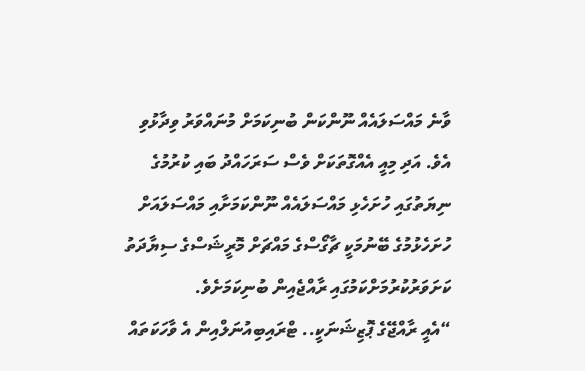ވާނެ މައްސަލައެއް ނޫންކަން ބުނިކަމަށް މުނައްވަރު ވިދާޅުވި އެވެ. އަދި މިއީ އެއްގޮތަކަށް ވެސް ސަރަހައްދު ބައި ކުރުމުގެ ނިޔަތުގައި ހުށަހެޅި މައްސަލައެއް ނޫންކަމަށާއި މައްސަލައަށް ހުށަހެޅުމުގެ ބޭނުމަކީ ޗާގޯސްގެ މައްޗަށް މޮރީޝަސްގެ ސިޔާދަތު ކަށަވަރުކުރުމަށްކަމުގައި ރާއްޖެއިން ބުނިކަމަށެވެ.
“އެއީ ރާއްޖޭގެ ޕޮޒިޝަނަކީ.. ޓްރައިބިއުނަލްއިން އެ ވާހަކަތައް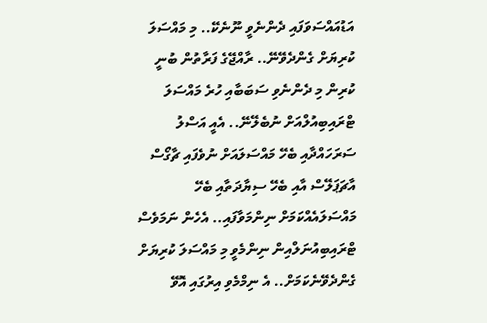އަޑުއައްސަވަފައި ދެންނެވީ ނޫނެކޭ.. މި މައްސަލަ ކުރިޔަށް ގެންދެވޭނޭ.. ރާއްޖޭގެ ފަރާތުން ބުނީ ކުރިން މި ދެންނެވި ސަބަބާއި ހުރެ މައްސަލަ ޓްރައިބިއުލްއަށް ނުބެލޭނޭ.. އެއީ އަސްލު ސަރަހައްދާއި ބެހޭ މައްސަލައަށް ނުވެފައި ޗާގޯސް އާޗަޕަލޭސް އާއި ބެހޭ ސިޔާދަތާއި ބެހޭ މައްސަލައެއްކަމަށް ނިންމަވާފައި.. އެހެން ނަމަވެސް ޓްރައިބިއުނަލްއިން ނިންމެވީ މި މައްސަލަ ކުރިޔަށް ގެންދެވޭނެކަމަށް.. އެ ނިމްމެވި އިރުގައި އޮވޭ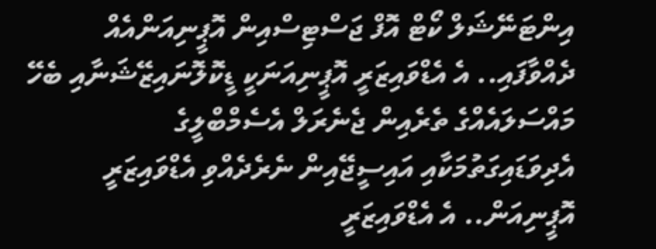އިންޓަނޭޝަލް ކޯޓް އޮފް ޖަސްޓިސްއިން އޮޕީނިއަންއެއް ދެއްވާފައި.. އެ އެޑްވައިޒަރީ އޮޕީނިއަނަކީ ޑީކޮލޮނައިޒޭޝަނާއި ބެހޭ މައްސަލައެއްގެ ތެރެއިން ޖެނެރަލް އެސެމްބްލީގެ އެދިވަޑައިގަތުމަކާއި އައިސީޖޭއިން ނެރެދެއްވި އެޑްވައިޒަރީ އޮޕީނިއަން.. އެ އެޑްވައިޒަރީ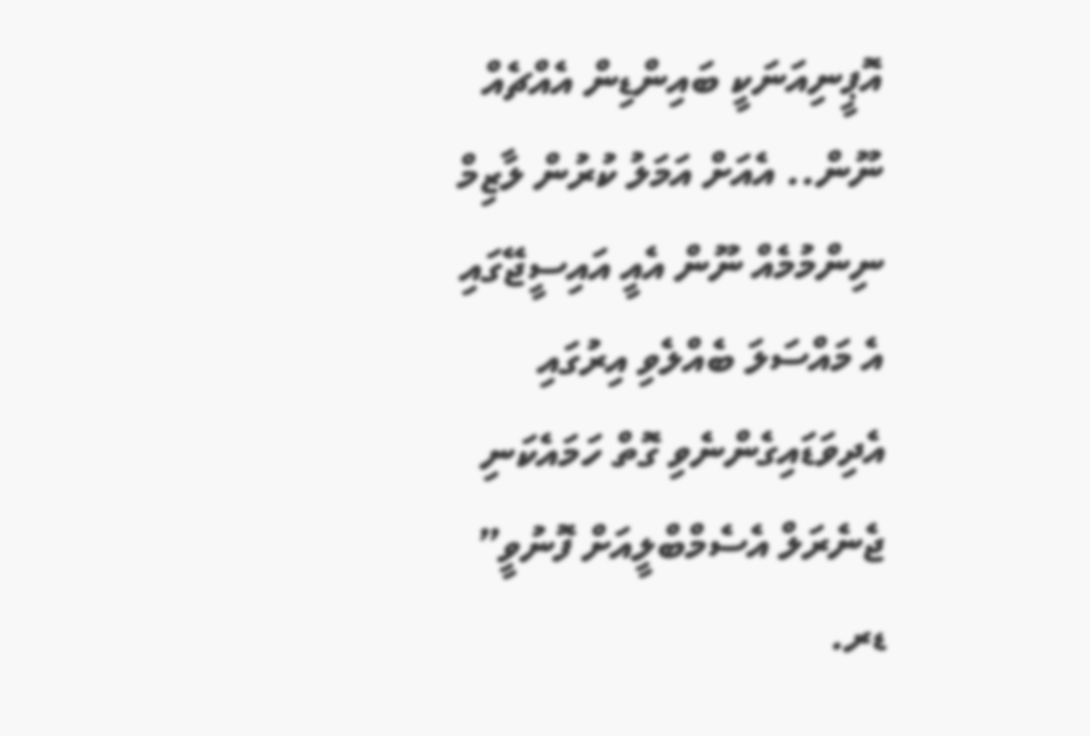އޮޕީނިއަނަކީ ބައިންޑިން އެއްޗެއް ނޫން.. އެއަށް އަމަލު ކުރުން ލާޒިމް ނިންމުމެއް ނޫން އެއީ އައިސީޖޭގައި އެ މައްސަލަ ބެއްލެވި އިރުގައި އެދިވަޑައިގެންނެވި ގޮތް ހަމައެކަނި ޖެނެރަލް އެސެމްބްލީއަށް ފޮނުވީ” ޑރ.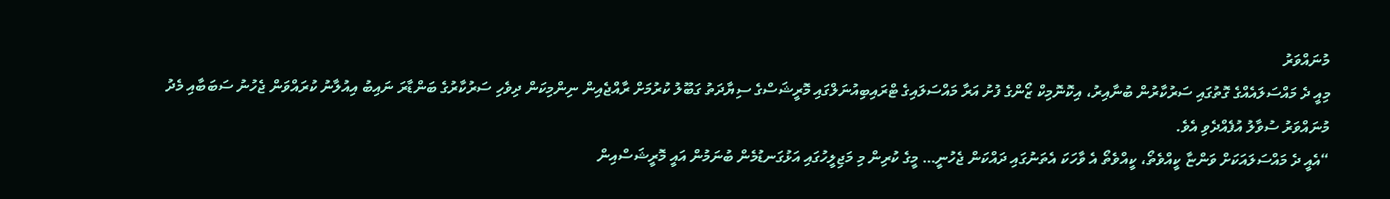މުނައްވަރު
މިއީ ދެ މައްސަލައެއްގެ ގޮތުގައި ސަރުކާރުން ބުނާއިރު، އިކޮނޮމިކް ޒޯންގެ ފުށު އަރާ މައްސަލައިގެ ޓްރައިބިއުނަލްގައި މޮރީޝަސްގެ ސިޔާދަތު ގަބޫލު ކުރުމަށް ރާއްޖެއިން ނިންމިކަން ދިވެހި ސަރުކާރުގެ ބަންޑާރަ ނައިބު އިއުލާނު ކުރައްވަން ޖެހުނު ސަބަބާއި މެދު މުނައްވަރު ސުވާލު އުފެއްދެވި އެވެ.
“އެއީ ދެ މައްސަލައަކަށް ވަންޏާ ކީއްވެތޯ، ކީއްވެތޯ އެ ވާހަކަ އެތަނުގައި ދައްކަން ޖެހުނީ… މީގެ ކުރިން މި މަޖިލީހުގައި އަޅުގަނޑުމެން ބުނަމުން އައީ މޮރީޝަސްއިން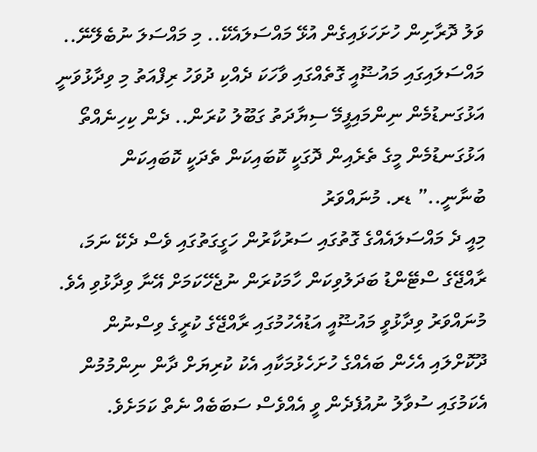ވަލު ދޮރާށިން ހުށަހަޅައިގެން އުޅޭ މައްސަލައެކޭ.. މި މައްސަލަ ނުބެލޭނޭ.. މައްސަލައިގައި މައުޟޫއީ ގޮތެއްގައި ވާހަކަ ދެއްކި ދުވަހު ރިފްއަތު މި ވިދާޅުވަނީ އަޅުގަނޑުމެން ނިންމައިފީމޭ ސިޔާދަތު ގަބޫލު ކުރަން.. ދެން ކިހިނެއްތޯ އަޅުގަނޑުމެން މީގެ ތެރެއިން ދޮގަކީ ކޮބައިކަން ތެދަކީ ކޮބައިކަން ބުނާނީ..” ޑރ. މުނައްވަރު
މިއީ ދެ މައްސަލައެއްގެ ގޮތުގައި ސަރުކާރުން ހަގީގަތުގައި ވެސް ދެކޭ ނަމަ، ރާއްޖޭގެ ސްޓޭންޑު ބަދަލުވިކަން ހާމަކުރަން ނުޖެހޭކަމަށް އޭނާ ވިދާޅުވި އެވެ. މުނައްވަރު ވިދާޅުވީ މައުޟޫއީ އަޑުއެހުމުގައި ރާއްޖޭގެ ކުރީގެ ވިސްނުން ދޫކޮށްލައި އެހެން ބައެއްގެ ހުށަހެޅުމަކާއި އެކު ކުރިޔަށް ދާން ނިންމުމުން އެކަމުގައި ސުވާލު ނުއުފެދެން ވީ އެއްވެސް ސަބަބެއް ނެތް ކަމަށެވެ.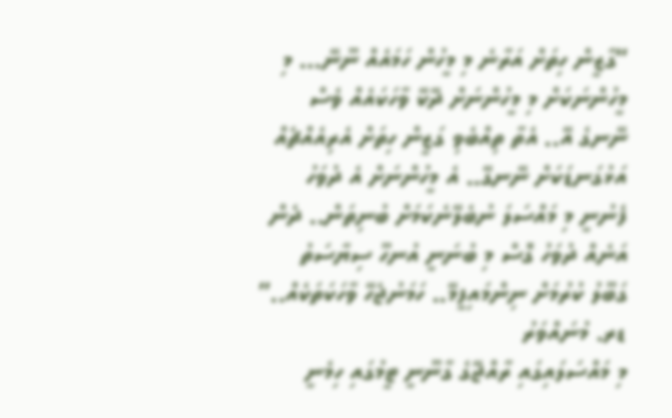“ގާޒީން ހިތަށް އަރާނެ މި މީހުން ހަމައެއް ނޫނޭ… މި މީހުންނަކަށް މި މީހުންނަށް ދޭކޭ ވާހަކައެއް ވެސް ނޭނގެ އޭ.. އެތާ ތިއްބެވި ގަޒީން ހިތަށް އެރިއެއްޗެއް އަޅުގަނޑަކަށް ނޭނގޭ.. އެ މީހުންނަށް އެ ދުވަހު ފެނުނީ މި މައްސަލަ ނުބެލޭނެކަމަށް ބުނިތަން.. ދެން އަނެއް ދުވަހު ގޮސް މި ބުނަނީ އުނހޫ ސިޔާސަތު ގަބޫލު ކުރުމަށް ނިންމައިފީމޭ.. ހަމަނުޖެހޭ ވާހަކަތަކެއް..” ޑރ. މުނައްވަރު
މި މައްސަލައިގައި ރާއްޖޭގެ ގާނޫނީ ޓީމުގައި ހިމެނީ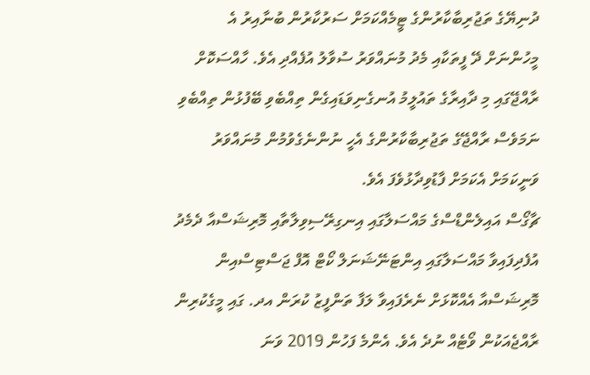ދުނިޔޭގެ ތަޖުރިބާކާރުންގެ ޓީމެއްކަމަށް ސަރުކާރުން ބުނާއިރު އެ މީހުންނަށް ދޭ ފީތަކާއި މެދު މުނައްވަރު ސުވާލު އުފެއްދި އެވެ. ހާއްސަކޮށް ރާއްޖޭގައި މި ދާއިރާގެ ތައުލީމު އުނގެނިވަޑައިގެން ތިއްބެވި ބޭފުޅުން ތިއްބެވި ނަމަވެސް ރާއްޖޭގެ ތަޖުރިބާކާރުންގެ އެހީ ނުންނެގެވުމުން މުނައްވަރު ވަނީކަމަށް އެކަމަށް ފާޑުވިދާޅުވެފަ އެވެ.
ޗާގޯސް އައިލެންޑްސްގެ މައްސަލާގައި އިނގިރޭސިވިލާތާއި މޮރިޝަސްއާ ދެމެދު އުފެދިފައިވާ މައްސަލާގައި އިންޓަނޭޝަނަލް ކޯޓް އޮފް ޖަސްޓިސްއިން މޮރިޝަސްއާ އެއްކޮޅަށް ނެރެފައިވާ ލަފާ ތަންފީޒު ކުރަން އދ. ގައި މީގެކުރިން ރާއްޖެއަކުން ވޯޓެއް ނުދެ އެވެ. އެންމެ ފަހުން 2019 ވަނަ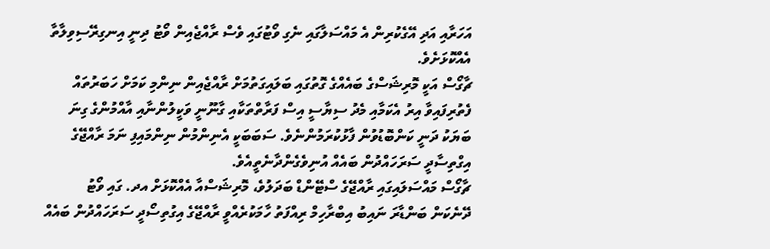އަހަރާއި އަދި އޭގެކުރިން އެ މައްސަލާގައި ނެގި ވޯޓުގައި ވެސް ރާއްޖެއިން ވޯޓު ދިނީ އިނގިރޭސިވިލާތާ އެއްކޮޅަށެވެ.
ޗާގޯސް އަކީ މޮރިޝަސްގެ ބައެއްގެ ގޮތުގައި ބަލައިގަތުމަށް ރާއްޖެއިން ނިންމި ކަމަށް ހަބަރުތައް ފެތުރިފައިވާ އިރު އެކަމާއި މެދު ސިޔާސީ އިސް ފަރާތްތަކާއި ގާނޫނީ ވަކީލުންނާއި އާއްމުންގެ ގިނަ ބަޔަކު ދަނީ ކަންބޮޑުވުން ފާޅުކުރަމުންނެވެ. ސަބަބަކީ އެނިންމުން ނިންމައިފި ނަމަ ރާއްޖޭގެ އިގްތިސާދީ ސަރަހައްދުން ބައެއް އުނިވެގެންދާނެތީއެވެ.
ޗާގޯސް މައްސަލައިގައި ރާއްޖޭގެ ސްޓޭންޑް ބަދަލުވެ، މޮރިޝަސްއާ އެއްކޮޅަށް އދ. ގައި ވޯޓު ދޭނެކަން ބަންޑާރަ ނައިބު އިބްރާހިމް ރިއްފަތު ހާމަކުރެއްވީ ރާއްޖޭގެ އިގުތިސޯދީ ސަރަހައްދުން ބައެއް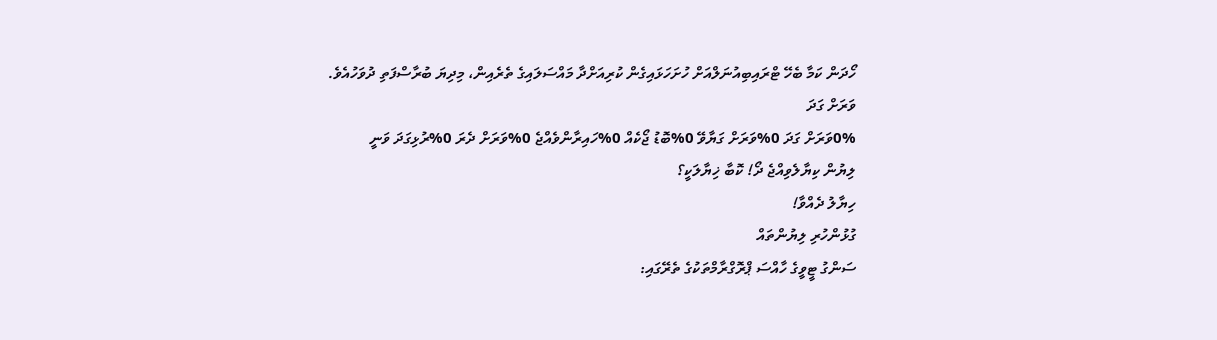ހޯދަން ކަމާ ބެހޭ ޓްރައިބިއުނަލްއަށް ހުށަހަޅައިގެން ކުރިއަށްދާ މައްސަލައިގެ ތެރެއިން، މިދިޔަ ބުރާސްފަތި ދުވަހުއެވެ.
ވަރަށް ގަދަ
0%ވަރަށް ގަދަ 0%ވަރަށް ގަޔާވޭ 0%ބޮޑު ޖޯކެއް 0%ހައިރާންވެއްޖެ 0%ވަރަށް ދެރަ 0%ރުޅިގަދަ ވަނީ
ލިޔުން ކިޔާލެވިއްޖެ ދޯ! ކޮބާ ޚިޔާލަކީ؟
ހިޔާލު ދެއްވާ!
ގުޅުންހުރި ލިޔުންތައް
ސަންގު ޓީވީގެ ހާއްސަ ޕްރޮގްރާމްތަކުގެ ތެރޭގައި: